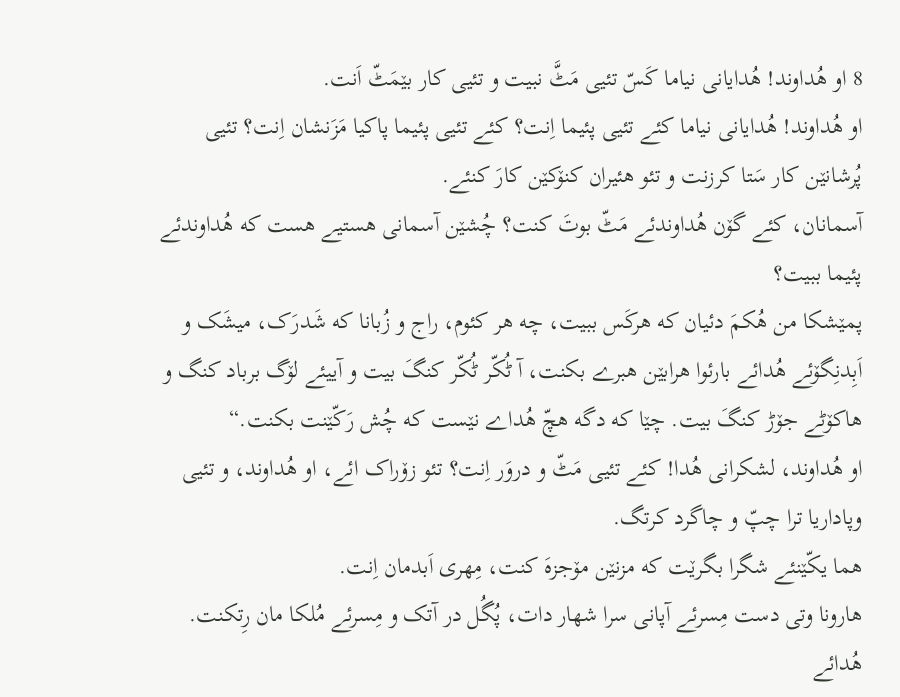8 او هُداوند! هُدایانی نیاما کَسّ تئیی مَٹَّ نبیت و تئیی کار بێمَٹّ اَنت.
او هُداوند! هُدایانی نیاما کئے تئیی پئیما اِنت؟ کئے تئیی پئیما پاکیا مَزَنشان اِنت؟ تئیی پُرشانێن کار سَتا کرزنت و تئو هئیران کنۆکێن کارَ کنئے.
آسمانان، کئے گۆن هُداوندئے مَٹّ بوتَ کنت؟ چُشێن آسمانی هستیے هست که هُداوندئے پئیما ببیت؟
پمێشکا من هُکمَ دئیان که هرکَس ببیت، چه هر کئوم، راج و زُبانا که شَدرَک، میشَک و اَبِدنِگۆئے هُدائے بارئوا هرابێن هبرے بکنت، آ ٹُکّر ٹُکّر کنگَ بیت و آییئے لۆگ برباد کنگ و هاکۆٹے جۆڑ کنگَ بیت. چێا که دگه هچّ هُداے نێست که چُش رَکّێنت بکنت.“
او هُداوند، لشکرانی هُدا! کئے تئیی مَٹّ و دروَر اِنت؟ تئو زۆراک ائے، او هُداوند، و تئیی وپاداریا ترا چپّ و چاگرد کرتگ.
هما یکّێنئے شگرا بگرێت که مزنێن مۆجزهَ کنت، مِهری اَبدمان اِنت.
هارونا وتی دست مِسرئے آپانی سرا شهار دات، پُگُل در آتک و مِسرئے مُلکا مان رِتکنت.
هُدائے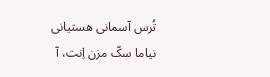تُرس آسمانی هستیانی نیاما سکّ مزن اِنت، آ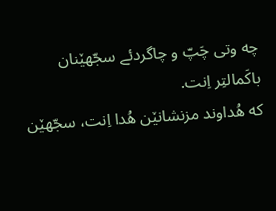چه وتی چَپّ و چاگردئے سجّهێنان باکَمالتِر اِنت.
که هُداوند مزنشانێن هُدا اِنت، سجّهێن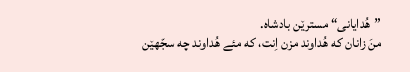”هُدایانی“ مسترێن بادشاه.
منَ زانان که هُداوند مزن اِنت، که مئے هُداوند چه سجّهێن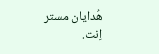هُدایان مستر اِنت.